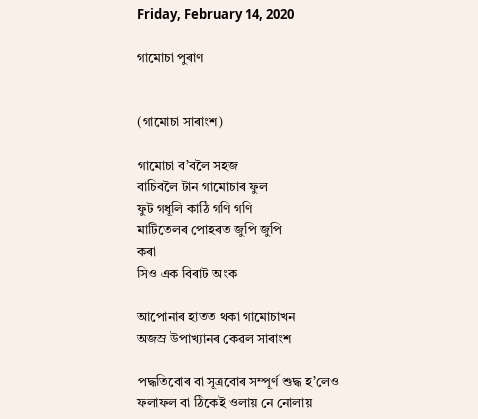Friday, February 14, 2020

গামোচা পুৰাণ


(গামোচা সাৰাংশ)

গামোচা ব’বলৈ সহজ
বাচিবলৈ টান গামোচাৰ ফুল
ফুট গধূলি কাঠি গণি গণি
মাটিতেলৰ পোহৰত জুপি জুপি
কৰা
সিও এক বিৰাট অংক

আপোনাৰ হাতত থকা গামোচাখন
অজস্ৰ উপাখ্যানৰ কেৱল সাৰাংশ

পদ্ধতিবোৰ বা সূত্ৰবোৰ সম্পূৰ্ণ শুদ্ধ হ’লেও
ফলাফল বা ঠিকেই ওলায় নে নোলায়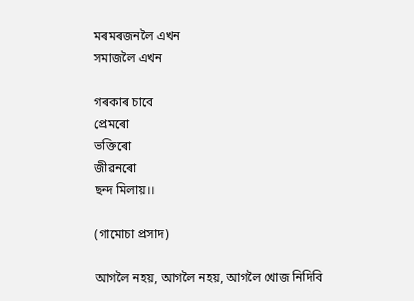মৰমৰজনলৈ এখন
সমাজলৈ এখন

গৰকাৰ চাবে
প্ৰেমৰো
ভক্তিৰো
জীৱনৰো
ছন্দ মিলায়।।

(গামোচা প্ৰসাদ)

আগলৈ নহয়, আগলৈ নহয়, আগলৈ খোজ নিদিবি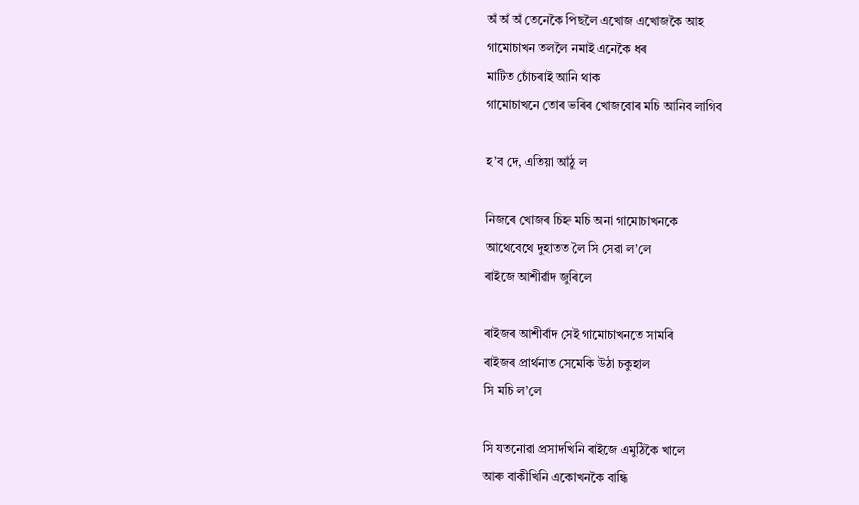অঁ অঁ অঁ তেনেকৈ পিছলৈ এখোজ এখোজকৈ আহ
গামোচাখন তললৈ নমাই এনেকৈ ধৰ
মাটিত চোঁচৰাই আনি থাক
গামোচাখনে তোৰ ভৰিৰ খোজবোৰ মচি আনিব লাগিব

হ’ব দে, এতিয়া আঁঠু ল

নিজৰে খোজৰ চিহ্ন মচি অনা গামোচাখনকে
আথেবেথে দুহাতত লৈ সি সেৱা ল’লে
ৰাইজে আশীৰ্ৱাদ জুৰিলে

ৰাইজৰ আশীৰ্বাদ সেই গামোচাখনতে সামৰি
ৰাইজৰ প্ৰাৰ্থনাত সেমেকি উঠা চকুহাল
সি মচি ল’লে

সি যতনোৱা প্ৰসাদখিনি ৰাইজে এমুঠিকৈ খালে
আৰু বাকীখিনি একোখনকৈ বান্ধি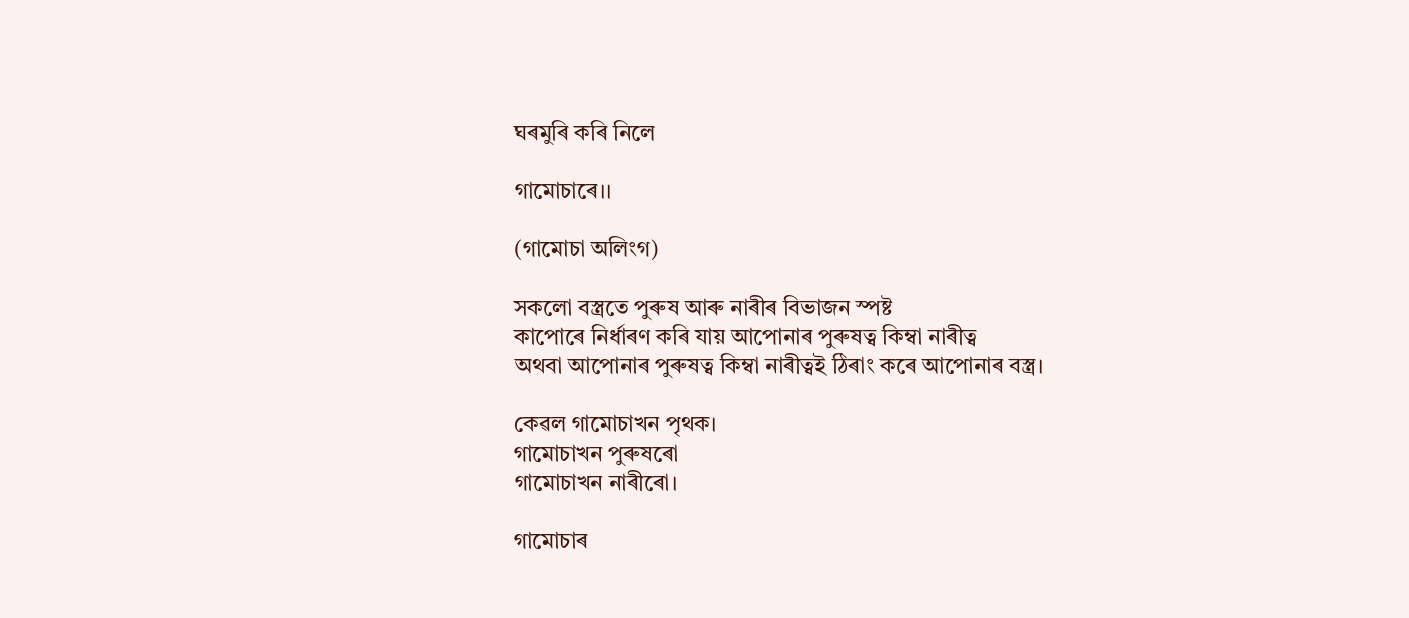ঘৰমুৰি কৰি নিলে

গামোচাৰে।।

(গামোচা অলিংগ)

সকলো বস্ত্ৰতে পুৰুষ আৰু নাৰীৰ বিভাজন স্পষ্ট
কাপোৰে নিৰ্ধাৰণ কৰি যায় আপোনাৰ পুৰুষত্ব কিম্বা নাৰীত্ব
অথবা আপোনাৰ পুৰুষত্ব কিম্বা নাৰীত্বই ঠিৰাং কৰে আপোনাৰ বস্ত্ৰ।

কেৱল গামোচাখন পৃথক।
গামোচাখন পুৰুষৰো
গামোচাখন নাৰীৰো।

গামোচাৰ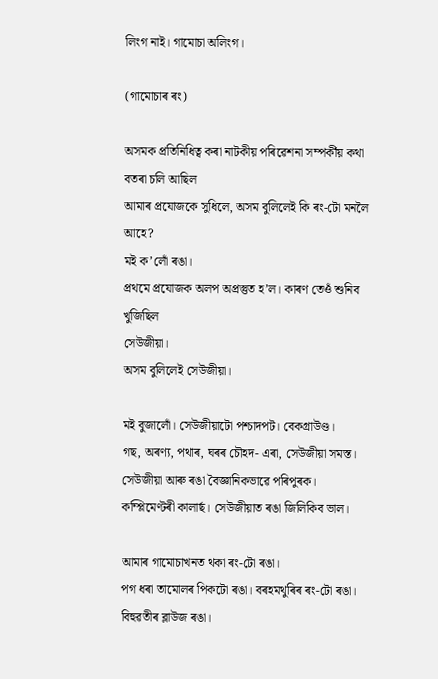লিংগ নাই। গামোচা অলিংগ।

(গামোচাৰ ৰং)

অসমক প্ৰতিনিধিত্ব কৰা নাটকীয় পৰিৱেশনা সম্পৰ্কীয় কথা বতৰা চলি আছিল
আমাৰ প্ৰযোজকে সুধিলে, অসম বুলিলেই কি ৰং-টো মনলৈ আহে?
মই ক’লোঁ ৰঙা।
প্ৰথমে প্ৰযোজক অলপ অপ্ৰস্তুত হ’ল। কাৰণ তেওঁ শুনিব খুজিছিল
সেউজীয়া।
অসম বুলিলেই সেউজীয়া।

মই বুজালোঁ। সেউজীয়াটো পশ্চাদপট। বেকগ্ৰাউণ্ড।
গছ, অৰণ্য, পথাৰ, ঘৰৰ চৌহদ- এৰা, সেউজীয়া সমস্ত।
সেউজীয়া আৰু ৰঙা বৈজ্ঞানিকভাৱে পৰিপুৰক।
কম্প্লিমেণ্টৰী কালাৰ্ছ। সেউজীয়াত ৰঙা জিলিকিব ভাল।

আমাৰ গামোচাখনত থকা ৰং-টো ৰঙা।
পগ ধৰা তামোলৰ পিকটো ৰঙা। বৰহমথুৰিৰ ৰং-টো ৰঙা।
বিহুৱতীৰ ব্লাউজ ৰঙা।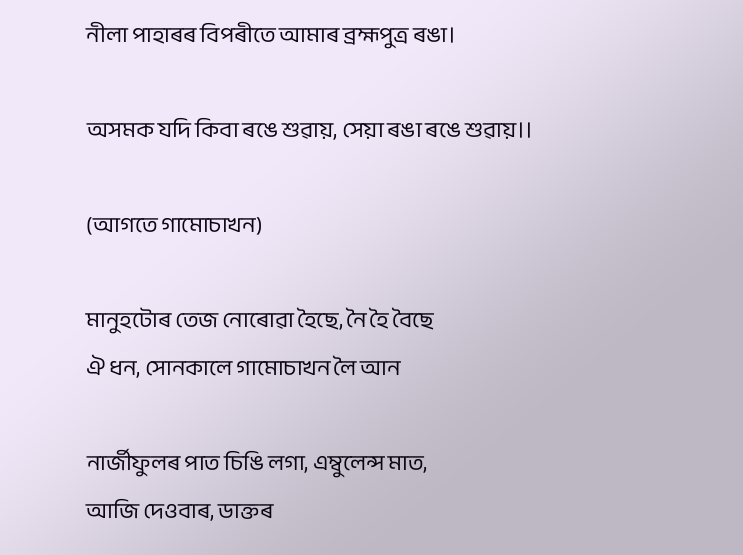নীলা পাহাৰৰ বিপৰীতে আমাৰ ব্ৰহ্মপুত্ৰ ৰঙা।

অসমক যদি কিবা ৰঙে শুৱায়, সেয়া ৰঙা ৰঙে শুৱায়।।

(আগতে গামোচাখন)

মানুহটোৰ তেজ নোৰোৱা হৈছে, নৈ হৈ বৈছে
ঐ ধন, সোনকালে গামোচাখন লৈ আন

নাৰ্জীফুলৰ পাত চিঙি লগা, এম্বুলেন্স মাত,
আজি দেওবাৰ, ডাক্তৰ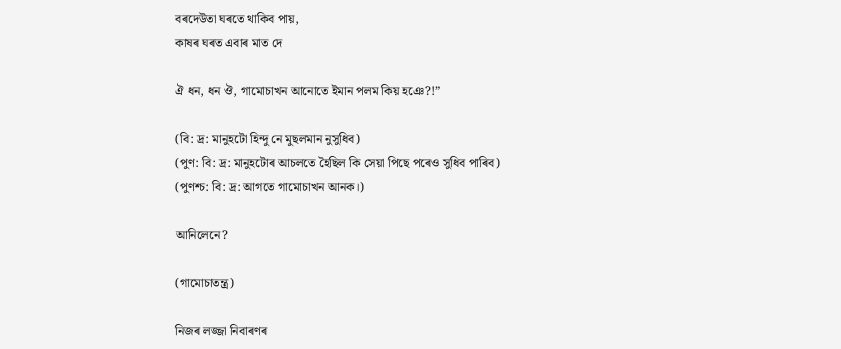বৰদেউতা ঘৰতে থাকিব পায়,
কাষৰ ঘৰত এবাৰ মাত দে

ঐ ধন, ধন ঔ, গামোচাখন আনোতে ইমান পলম কিয় হঞে?!”

(বি: দ্ৰ: মানুহটো হিন্দু নে মুছলমান নুসুধিব)
(পুণ: বি: দ্ৰ: মানুহটোৰ আচলতে হৈছিল কি সেয়া পিছে পৰেও সুধিব পাৰিব)
(পুণশ্চ: বি: দ্ৰ: আগতে গামোচাখন আনক।)

আনিলেনে?

(গামোচাতন্ত্ৰ)

নিজৰ লজ্জা নিবাৰণৰ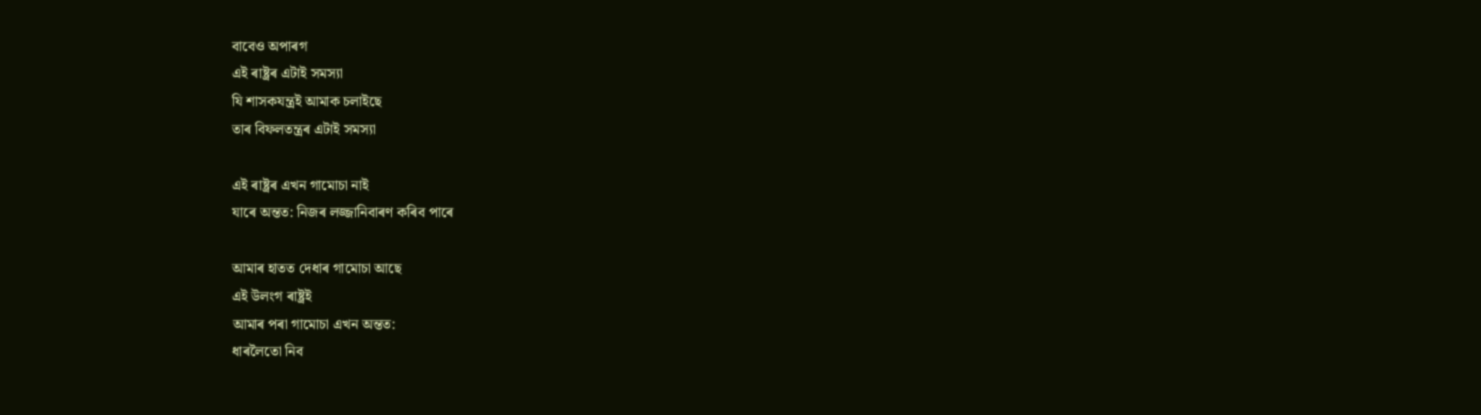বাবেও অপাৰগ
এই ৰাষ্ট্ৰৰ এটাই সমস্যা
যি শাসকযন্ত্ৰই আমাক চলাইছে
তাৰ বিফলতন্ত্ৰৰ এটাই সমস্যা

এই ৰাষ্ট্ৰৰ এখন গামোচা নাই
যাৰে অন্তত: নিজৰ লজ্জানিবাৰণ কৰিব পাৰে

আমাৰ হাতত দেধাৰ গামোচা আছে
এই উলংগ ৰাষ্ট্ৰই
আমাৰ পৰা গামোচা এখন অন্তত:
ধাৰলৈতো নিব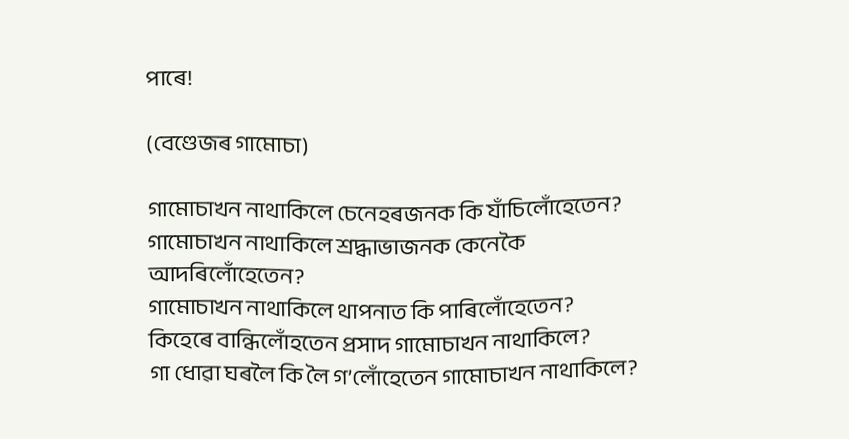পাৰে!

(বেণ্ডেজৰ গামোচা)

গামোচাখন নাথাকিলে চেনেহৰজনক কি যাঁচিলোঁহেতেন?
গামোচাখন নাথাকিলে শ্ৰদ্ধাভাজনক কেনেকৈ আদৰিলোঁহেতেন?
গামোচাখন নাথাকিলে থাপনাত কি পাৰিলোঁহেতেন?
কিহেৰে বান্ধিলোঁহতেন প্ৰসাদ গামোচাখন নাথাকিলে?
গা ধোৱা ঘৰলৈ কি লৈ গ’লোঁহেতেন গামোচাখন নাথাকিলে?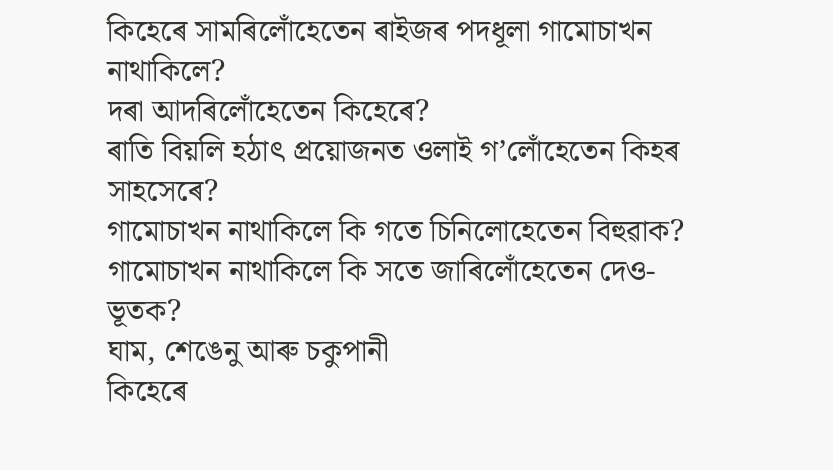কিহেৰে সামৰিলোঁহেতেন ৰাইজৰ পদধূলা গামোচাখন নাথাকিলে?
দৰা আদৰিলোঁহেতেন কিহেৰে?
ৰাতি বিয়লি হঠাৎ প্ৰয়োজনত ওলাই গ’লোঁহেতেন কিহৰ সাহসেৰে?
গামোচাখন নাথাকিলে কি গতে চিনিলোহেতেন বিহুৱাক?
গামোচাখন নাথাকিলে কি সতে জাৰিলোঁহেতেন দেও-ভূতক?
ঘাম, শেঙেনু আৰু চকুপানী
কিহেৰে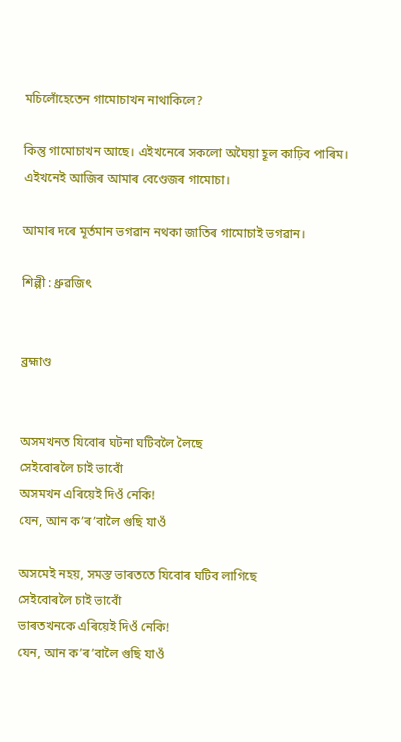মচিলোঁহেতেন গামোচাখন নাথাকিলে?

কিন্তু গামোচাখন আছে। এইখনেৰে সকলো অঘৈয়া হূল কাঢ়িব পাৰিম।
এইখনেই আজিৰ আমাৰ বেণ্ডেজৰ গামোচা।

আমাৰ দৰে মূৰ্তমান ভগৱান নথকা জাতিৰ গামোচাই ভগৱান।

শিল্পী : ধ্ৰুৱজিৎ


ব্ৰহ্মাণ্ড


অসমখনত যিবোৰ ঘটনা ঘটিবলৈ লৈছে
সেইবোৰলৈ চাই ভাবোঁ
অসমখন এৰিয়েই দিওঁ নেকি!
যেন, আন ক’ৰ’বালৈ গুছি যাওঁ

অসমেই নহয়, সমস্ত ভাৰততে যিবোৰ ঘটিব লাগিছে
সেইবোৰলৈ চাই ভাবোঁ
ভাৰতখনকে এৰিয়েই দিওঁ নেকি!
যেন, আন ক’ৰ’বালৈ গুছি যাওঁ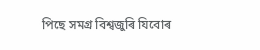পিছে সমগ্ৰ বিশ্বজুৰি যিবোৰ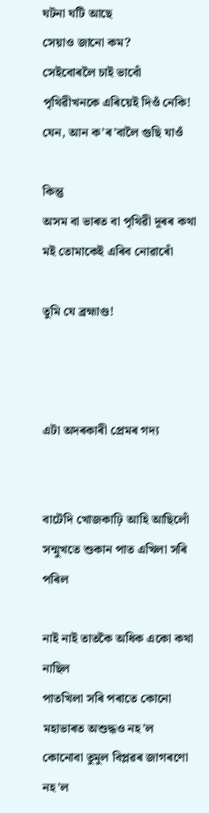ঘটনা ঘটি আছে
সেয়াও জানো কম?
সেইবোৰলৈ চাই ভাবোঁ
পৃথিৱীখনকে এৰিয়েই দিওঁ নেকি!
যেন, আন ক’ৰ’বালৈ গুছি যাওঁ

কিন্তু
অসম বা ভাৰত বা পৃথিৱী দূৰৰ কথা
মই তোমাকেই এৰিব নোৱাৰোঁ

তুমি যে ব্ৰহ্মাণ্ড!



এটা অদৰকাৰী প্ৰেমৰ গদ্য


বাটেদি খোজকাঢ়ি আহি আছিলোঁ
সন্মুখতে শুকান পাত এখিলা সৰি পৰিল

নাই নাই তাতকৈ অধিক একো কথা নাছিল
পাতখিলা সৰি পৰাতে কোনো মহাভাৰত অশুদ্ধও নহ’ল
কোনোবা তুমুল বিপ্লৱৰ জাগৰণো নহ’ল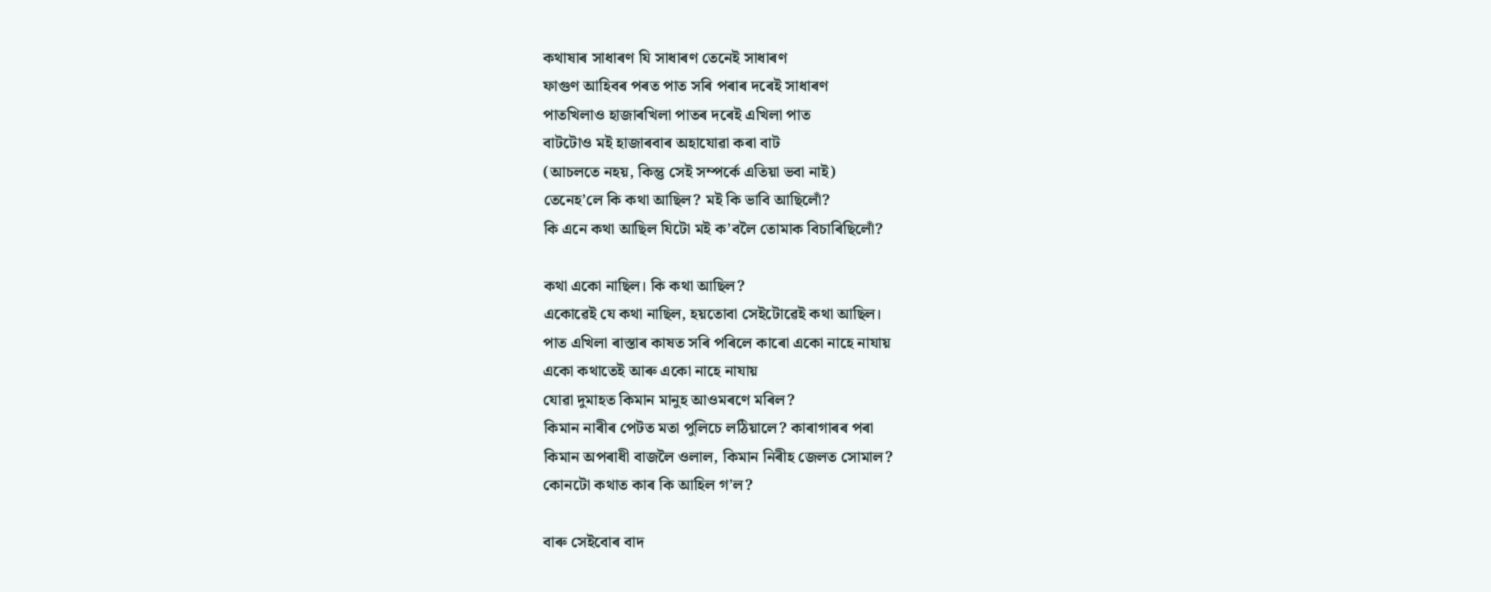কথাষাৰ সাধাৰণ যি সাধাৰণ তেনেই সাধাৰণ
ফাগুণ আহিবৰ পৰত পাত সৰি পৰাৰ দৰেই সাধাৰণ
পাতখিলাও হাজাৰখিলা পাতৰ দৰেই এখিলা পাত
বাটটোও মই হাজাৰবাৰ অহাযোৱা কৰা বাট
(আচলতে নহয়, কিন্তু সেই সম্পৰ্কে এতিয়া ভবা নাই)
তেনেহ’লে কি কথা আছিল? মই কি ভাবি আছিলোঁ?
কি এনে কথা আছিল যিটো মই ক’বলৈ তোমাক বিচাৰিছিলোঁ?

কথা একো নাছিল। কি কথা আছিল?
একোৱেই যে কথা নাছিল, হয়তোবা সেইটোৱেই কথা আছিল।
পাত এখিলা ৰাস্তাৰ কাষত সৰি পৰিলে কাৰো একো নাহে নাযায়
একো কথাতেই আৰু একো নাহে নাযায়
যোৱা দুমাহত কিমান মানুহ আওমৰণে মৰিল?
কিমান নাৰীৰ পেটত মতা পুলিচে লঠিয়ালে? কাৰাগাৰৰ পৰা
কিমান অপৰাধী বাজলৈ ওলাল, কিমান নিৰীহ জেলত সোমাল?
কোনটো কথাত কাৰ কি আহিল গ’ল?

বাৰু সেইবোৰ বাদ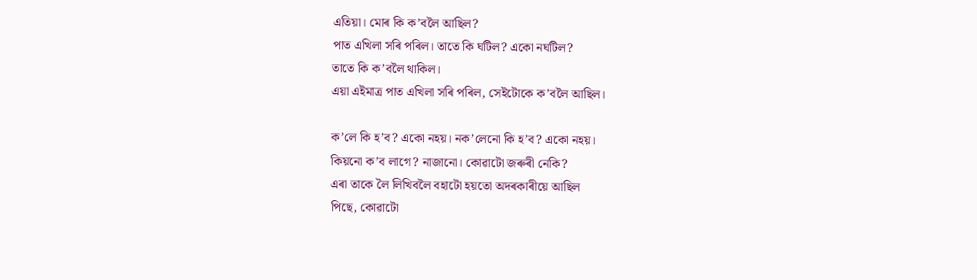এতিয়া। মোৰ কি ক’বলৈ আছিল?
পাত এখিলা সৰি পৰিল। তাতে কি ঘটিল? একো নঘটিল?
তাতে কি ক’বলৈ থাকিল।
এয়া এইমাত্ৰ পাত এখিলা সৰি পৰিল, সেইটোকে ক’বলৈ আছিল।

ক’লে কি হ’ব? একো নহয়। নক’লেনো কি হ’ব? একো নহয়।
কিয়নো ক’ব লাগে? নাজানো। কোৱাটো জৰুৰী নেকি?
এৰা তাকে লৈ লিখিবলৈ বহাটো হয়তো অদৰকাৰীয়ে আছিল
পিছে, কোৱাটো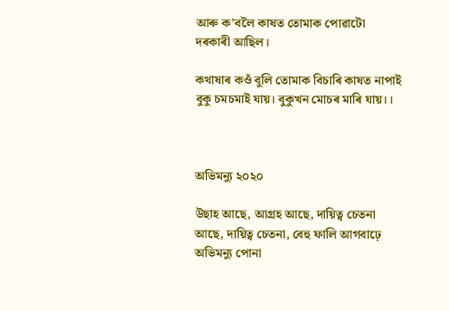আৰু ক’বলৈ কাষত তোমাক পোৱাটো
দৰকাৰী আছিল।

কথাষাৰ কওঁ বুলি তোমাক বিচাৰি কাষত নাপাই
বুকু চমচমাই যায়। বুকুখন মোচৰ মাৰি যায়।।



অভিমন্যু ২০২০

উছাহ আছে, আগ্ৰহ আছে, দায়িত্ব চেতনা
আছে, দায়িত্ব চেতনা, বেহু ফালি আগবাঢ়ে অভিমন্যু পোনা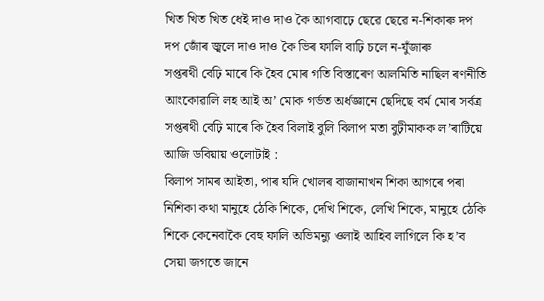খিত খিত খিত ধেই দাও দাও কৈ আগবাঢ়ে ছেৱে ছেৱে ন-শিকাৰু দপ দপ জোঁৰ জ্বলে দাও দাও কৈ ভিৰ ফালি বাঢ়ি চলে ন-যুঁজাৰু
সপ্তৰথী বেঢ়ি মাৰে কি হৈব মোৰ গতি বিস্তাৰেণ আলমিতি নাছিল ৰণনীতি
আংকোৱালি লহ আই অ’ মোক গৰ্ভত অৰ্ধজ্ঞানে ছেদিছে বৰ্ম মোৰ সৰ্বত্ৰ
সপ্তৰথী বেঢ়ি মাৰে কি হৈব বিলাই বুলি বিলাপ মতা বুঢ়ীমাকক ল’ৰাটিয়ে আজি ডবিয়ায় ওলোটাই :
বিলাপ সামৰ আইতা, পাৰ যদি খোলৰ বাজানাখন শিকা আগৰে পৰা নিশিকা কথা মানুহে ঠেকি শিকে, দেখি শিকে, লেখি শিকে, মানুহে ঠেকি শিকে কেনেবাকৈ বেহু ফালি অভিমন্যু ওলাই আহিব লাগিলে কি হ’ব সেয়া জগতে জানে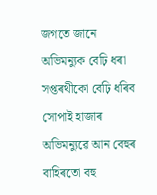জগতে জানে
অভিমন্যুক বেঢ়ি ধৰা সপ্তৰথীকো বেঢ়ি ধৰিব সোপাই হাজাৰ অভিমন্যুৱে আন বেহুৰ বাহিৰতো বহু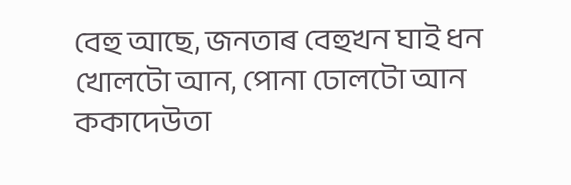বেহু আছে, জনতাৰ বেহুখন ঘাই ধন খোলটো আন, পোনা ঢোলটো আন
ককাদেউতা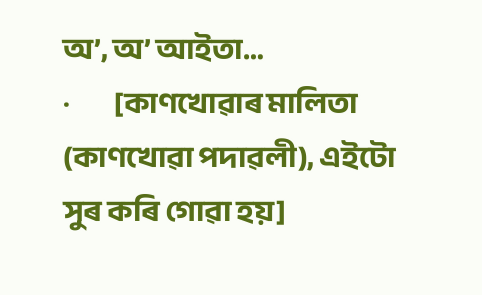অ’, অ’ আইতা…
·         [কাণখোৱাৰ মালিতা (কাণখোৱা পদাৱলী), এইটো সুৰ কৰি গোৱা হয়]